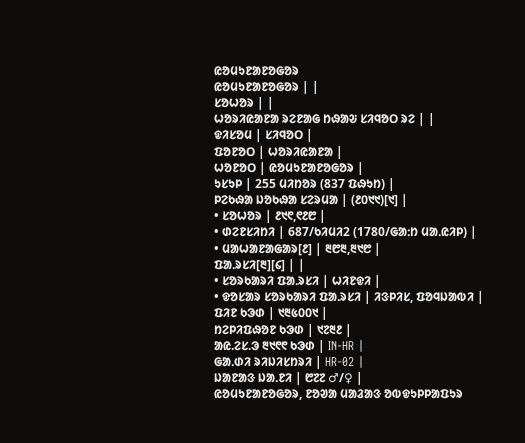ᱭᱚᱢᱩᱱᱟᱱᱚᱜᱚᱨ
ᱭᱚᱢᱩᱱᱟᱱᱚᱜᱚᱨ | |
ᱥᱚᱦᱚᱨ | |
ᱦᱚᱨᱤᱭᱟᱱᱟ ᱨᱮᱱᱟᱜ ᱴᱷᱟᱶ ᱥᱤᱧᱚᱛ ᱨᱮ | |
ᱫᱤᱥᱚᱢ | ᱥᱤᱧᱚᱛ |
ᱯᱚᱱᱚᱛ | ᱦᱚᱨᱤᱭᱟᱱᱟ |
ᱦᱚᱱᱚᱛ | ᱭᱚᱢᱩᱱᱟᱱᱚᱜᱚᱨ |
ᱩᱥᱩᱞ | 255 ᱢᱤᱴᱚᱨ (837 ᱯᱷᱩᱴ) |
ᱞᱮᱠᱷᱟ ᱡᱚᱠᱷᱟ ᱥᱮᱨᱢᱟ | (᱒᱐᱑᱑)[᱑] |
• ᱥᱚᱦᱚᱨ | ᱒᱑᱖,᱖᱒᱘ |
• ᱰᱮᱱᱥᱤᱴᱤ | 687/ᱠᱤᱢᱤ2 (1780/ᱜᱟᱺᱴ ᱢᱟᱹᱭᱤᱞ) |
• ᱢᱟᱦᱟᱱᱟᱜᱟᱨ[᱒] | ᱓᱘᱓,᱓᱑᱘ |
ᱯᱟᱹᱨᱥᱤ[᱓][᱔] | |
• ᱥᱚᱨᱠᱟᱨᱤ ᱯᱟᱹᱨᱥᱤ | ᱦᱤᱱᱫᱤ |
• ᱫᱚᱥᱟᱨ ᱥᱚᱨᱠᱟᱨᱤ ᱯᱟᱹᱨᱥᱤ | ᱤᱝᱞᱤᱥ, ᱯᱚᱧᱡᱟᱵᱤ |
ᱯᱤᱱ ᱠᱳᱰ | ᱑᱓᱕᱐᱐᱑ |
ᱴᱮᱞᱤᱯᱷᱚᱱ ᱠᱳᱰ | ᱑᱗᱓᱒ |
ᱟᱭ.ᱮᱥ.ᱳ ᱓᱑᱖᱖ ᱠᱳᱰ | IN-HR |
ᱜᱟᱹᱰᱤ ᱨᱤᱡᱤᱥᱴᱨᱤ | HR-02 |
ᱡᱟᱱᱟᱝ ᱡᱟᱹᱱᱤ | ᱘᱗᱗ ♂/♀ |
ᱭᱚᱢᱩᱱᱟᱱᱚᱜᱚᱨ, ᱱᱚᱣᱟ ᱢᱟᱲᱟᱝ ᱚᱵᱫᱩᱞᱞᱟᱯᱩᱨ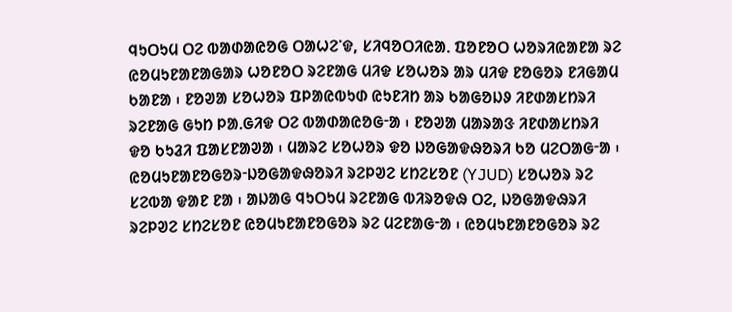ᱧᱩᱛᱩᱢ ᱛᱮ ᱵᱟᱰᱟᱭᱚᱜ ᱛᱟᱦᱮᱸᱫ, ᱥᱤᱧᱚᱛᱤᱭᱟᱹ ᱯᱚᱱᱚᱛ ᱦᱚᱨᱤᱭᱟᱱᱟ ᱨᱮ ᱭᱚᱢᱩᱱᱟᱱᱟᱜᱟᱨ ᱦᱚᱱᱚᱛ ᱨᱮᱱᱟᱜ ᱢᱤᱫ ᱥᱚᱦᱚᱨ ᱟᱨ ᱢᱤᱫ ᱱᱚᱜᱚᱨ ᱱᱤᱜᱟᱢ ᱠᱟᱱᱟ ᱾ ᱱᱚᱣᱟ ᱥᱚᱦᱚᱨ ᱯᱞᱟᱭᱵᱩᱰ ᱭᱩᱱᱤᱴ ᱟᱨ ᱠᱟᱜᱚᱡᱽ ᱤᱱᱰᱟᱥᱴᱨᱤ ᱨᱮᱱᱟᱜ ᱜᱩᱴ ᱞᱟᱹᱜᱤᱫ ᱛᱮ ᱵᱟᱰᱟᱭᱚᱜᱼᱟ ᱾ ᱱᱚᱣᱟ ᱢᱟᱨᱟᱝ ᱤᱱᱰᱟᱥᱴᱨᱤ ᱫᱚ ᱠᱩᱲᱤ ᱯᱟᱥᱱᱟᱣᱟ ᱾ ᱢᱟᱨᱮ ᱥᱚᱦᱚᱨ ᱫᱚ ᱡᱚᱜᱟᱫᱷᱚᱨᱤ ᱠᱚ ᱢᱮᱛᱟᱜᱼᱟ ᱾ ᱭᱚᱢᱩᱱᱟᱱᱚᱜᱚᱨᱼᱡᱚᱜᱟᱫᱷᱚᱨᱤ ᱨᱮᱞᱣᱮ ᱥᱴᱮᱥᱚᱱ (YJUD) ᱥᱚᱦᱚᱨ ᱨᱮ ᱥᱮᱵᱟ ᱫᱟᱱ ᱱᱟ ᱾ ᱟᱡᱟᱜ ᱧᱩᱛᱩᱢ ᱨᱮᱱᱟᱜ ᱵᱤᱨᱚᱫᱷ ᱛᱮ, ᱡᱚᱜᱟᱫᱷᱨᱤ ᱨᱮᱞᱣᱮ ᱥᱴᱮᱥᱚᱱ ᱭᱚᱢᱩᱱᱟᱱᱚᱜᱚᱨ ᱨᱮ ᱢᱮᱱᱟᱜᱼᱟ ᱾ ᱭᱚᱢᱩᱱᱟᱱᱚᱜᱚᱨ ᱨᱮ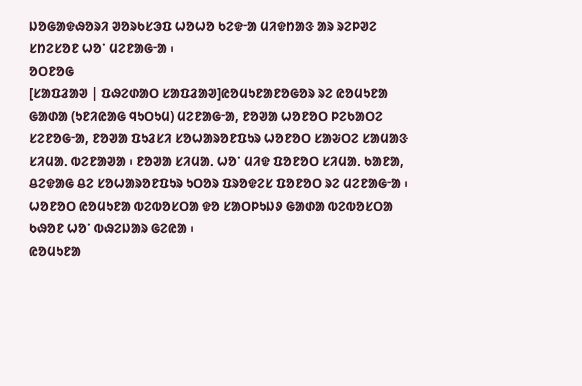ᱡᱚᱜᱟᱫᱷᱚᱨᱤ ᱣᱚᱨᱠᱥᱳᱯ ᱦᱚᱦᱚ ᱠᱮᱫᱼᱟ ᱢᱤᱫᱴᱟᱝ ᱟᱨ ᱨᱮᱞᱣᱮ ᱥᱴᱮᱥᱚᱱ ᱦᱚᱸ ᱢᱮᱱᱟᱜᱼᱟ ᱾
ᱚᱛᱱᱚᱜ
[ᱥᱟᱯᱲᱟᱣ | ᱯᱷᱮᱰᱟᱛ ᱥᱟᱯᱲᱟᱣ]ᱭᱚᱢᱩᱱᱟᱱᱚᱜᱚᱨ ᱨᱮ ᱭᱚᱢᱩᱱᱟ ᱜᱟᱰᱟ (ᱩᱱᱤᱭᱟᱜ ᱧᱩᱛᱩᱢ) ᱢᱮᱱᱟᱜᱼᱟ, ᱱᱚᱣᱟ ᱦᱚᱱᱚᱛ ᱞᱮᱠᱟᱛᱮ ᱥᱮᱱᱚᱜᱼᱟ, ᱱᱚᱣᱟ ᱯᱩᱲᱥᱤ ᱥᱚᱦᱟᱨᱚᱱᱯᱩᱨ ᱦᱚᱱᱚᱛ ᱥᱟᱶᱛᱮ ᱥᱟᱢᱟᱝ ᱥᱤᱢᱟᱹ ᱵᱮᱱᱟᱣᱟ ᱾ ᱱᱚᱣᱟ ᱥᱤᱢᱟᱹ ᱦᱚᱸ ᱢᱤᱫ ᱯᱚᱱᱚᱛ ᱥᱤᱢᱟᱹ ᱠᱟᱱᱟ, ᱪᱮᱫᱟᱜ ᱪᱮ ᱥᱚᱦᱟᱨᱚᱱᱯᱩᱨ ᱩᱛᱚᱨ ᱯᱨᱚᱫᱮᱥ ᱯᱚᱱᱚᱛ ᱨᱮ ᱢᱮᱱᱟᱜᱼᱟ ᱾ ᱦᱚᱱᱚᱛ ᱭᱚᱢᱩᱱᱟ ᱵᱮᱵᱚᱥᱛᱟ ᱫᱚ ᱥᱟᱛᱞᱩᱡᱽ ᱜᱟᱰᱟ ᱵᱮᱵᱚᱥᱛᱟ ᱠᱷᱚᱱ ᱦᱚᱸ ᱵᱷᱮᱡᱟᱨ ᱜᱮᱭᱟ ᱾
ᱭᱚᱢᱩᱱᱟ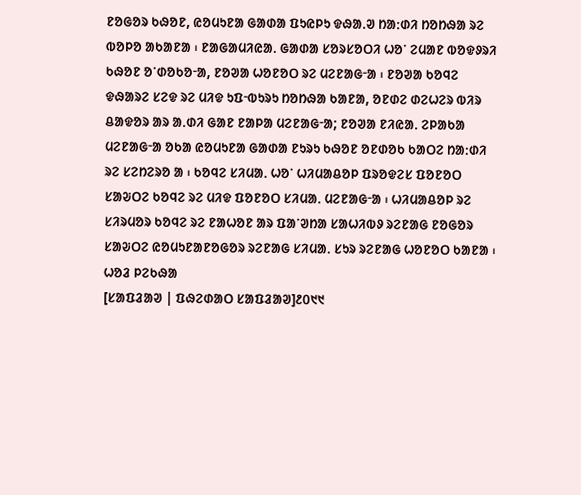ᱱᱚᱜᱚᱨ ᱠᱷᱚᱱ, ᱭᱚᱢᱩᱱᱟ ᱜᱟᱰᱟ ᱯᱩᱭᱞᱩ ᱫᱷᱟᱹᱣ ᱴᱟᱺᱰᱤ ᱴᱚᱴᱷᱟ ᱨᱮ ᱵᱚᱞᱚ ᱟᱠᱟᱱᱟ ᱾ ᱱᱟᱜᱟᱢᱤᱭᱟᱹ ᱜᱟᱰᱟ ᱥᱚᱨᱥᱚᱛᱤ ᱦᱚᱸ ᱮᱢᱟᱱ ᱵᱚᱫᱽᱨᱤ ᱠᱷᱚᱱ ᱚᱸᱰᱚᱠᱚᱼᱟ, ᱱᱚᱣᱟ ᱦᱚᱱᱚᱛ ᱨᱮ ᱢᱮᱱᱟᱜᱼᱟ ᱾ ᱱᱚᱣᱟ ᱠᱚᱧᱮ ᱫᱷᱟᱨᱮ ᱥᱮᱫ ᱨᱮ ᱢᱤᱫ ᱩᱯᱼᱵᱩᱨᱩ ᱴᱚᱴᱷᱟ ᱠᱟᱱᱟ, ᱚᱱᱰᱮ ᱰᱮᱦᱮᱨ ᱵᱤᱨ ᱪᱟᱫᱚᱨ ᱟᱨ ᱟᱹᱰᱤ ᱜᱟᱱ ᱱᱟᱞᱟ ᱢᱮᱱᱟᱜᱼᱟ; ᱱᱚᱣᱟ ᱱᱤᱭᱟᱹ ᱮᱞᱟᱠᱟ ᱢᱮᱱᱟᱜᱼᱟ ᱚᱠᱟ ᱭᱚᱢᱩᱱᱟ ᱜᱟᱰᱟ ᱱᱩᱨᱩ ᱠᱷᱚᱱ ᱚᱱᱰᱚᱠ ᱠᱟᱛᱮ ᱴᱟᱺᱰᱤ ᱨᱮ ᱥᱮᱴᱮᱨᱚ ᱟ ᱾ ᱠᱚᱧᱮ ᱥᱤᱢᱟᱹ ᱦᱚᱸ ᱦᱤᱢᱟᱪᱚᱞ ᱯᱨᱚᱫᱮᱥ ᱯᱚᱱᱚᱛ ᱥᱟᱶᱛᱮ ᱠᱚᱧᱮ ᱨᱮ ᱢᱤᱫ ᱯᱚᱱᱚᱛ ᱥᱤᱢᱟᱹ ᱢᱮᱱᱟᱜᱼᱟ ᱾ ᱦᱤᱢᱟᱪᱚᱞ ᱨᱮ ᱥᱤᱨᱢᱚᱨ ᱠᱚᱧᱮ ᱨᱮ ᱱᱟᱦᱚᱱ ᱟᱨ ᱯᱟᱸᱣᱴᱟ ᱥᱟᱦᱤᱵᱽ ᱨᱮᱱᱟᱜ ᱱᱚᱜᱚᱨ ᱥᱟᱶᱛᱮ ᱭᱚᱢᱩᱱᱟᱱᱚᱜᱚᱨ ᱨᱮᱱᱟᱜ ᱥᱤᱢᱟᱹ ᱥᱩᱨ ᱨᱮᱱᱟᱜ ᱦᱚᱱᱚᱛ ᱠᱟᱱᱟ ᱾
ᱦᱚᱲ ᱞᱮᱠᱷᱟ
[ᱥᱟᱯᱲᱟᱣ | ᱯᱷᱮᱰᱟᱛ ᱥᱟᱯᱲᱟᱣ]᱒᱐᱑᱑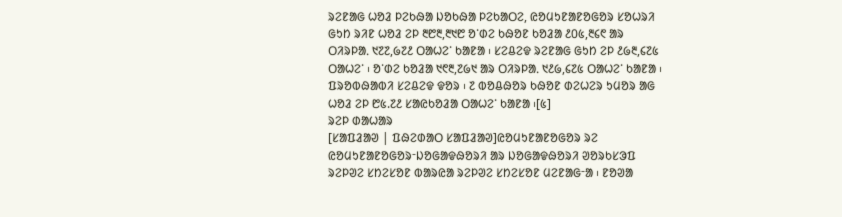ᱨᱮᱱᱟᱜ ᱦᱚᱲ ᱞᱮᱠᱷᱟ ᱡᱚᱠᱷᱟ ᱞᱮᱠᱟᱛᱮ, ᱭᱚᱢᱩᱱᱟᱱᱚᱜᱚᱨ ᱥᱚᱦᱨᱤ ᱜᱩᱴ ᱨᱤᱱ ᱦᱚᱲ ᱮᱞ ᱓᱘᱓,᱓᱑᱘ ᱚᱸᱰᱮ ᱠᱷᱚᱱ ᱠᱚᱲᱟ ᱒᱐᱕,᱓᱔᱖ ᱟᱨ ᱛᱤᱨᱞᱟᱹ ᱑᱗᱗,᱙᱗᱒ ᱛᱟᱦᱮᱸ ᱠᱟᱱᱟ ᱾ ᱥᱮᱪᱮᱫ ᱨᱮᱱᱟᱜ ᱜᱩᱴ ᱮᱞ ᱒᱙᱓,᱔᱗᱕ ᱛᱟᱦᱮᱸ ᱾ ᱚᱸᱰᱮ ᱠᱚᱲᱟ ᱑᱖᱓,᱗᱙᱑ ᱟᱨ ᱛᱤᱨᱞᱟᱹ ᱑᱒᱙,᱔᱗᱕ ᱛᱟᱦᱮᱸ ᱠᱟᱱᱟ ᱾ ᱯᱨᱚᱵᱷᱟᱵᱤ ᱥᱮᱪᱮᱫ ᱫᱚᱨ ᱾ ᱗ ᱵᱚᱪᱷᱚᱨ ᱠᱷᱚᱱ ᱰᱮᱦᱮᱨ ᱩᱢᱚᱨ ᱟᱜ ᱦᱚᱲ ᱮᱞ ᱘᱕.᱗᱒ ᱥᱟᱭᱠᱚᱲᱟ ᱛᱟᱦᱮᱸ ᱠᱟᱱᱟ ᱾[᱕]
ᱨᱮᱞ ᱰᱟᱦᱟᱨ
[ᱥᱟᱯᱲᱟᱣ | ᱯᱷᱮᱰᱟᱛ ᱥᱟᱯᱲᱟᱣ]ᱭᱚᱢᱩᱱᱟᱱᱚᱜᱚᱨ ᱨᱮ ᱭᱚᱢᱩᱱᱟᱱᱚᱜᱚᱨᱼᱡᱚᱜᱟᱫᱷᱚᱨᱤ ᱟᱨ ᱡᱚᱜᱟᱫᱷᱚᱨᱤ ᱣᱚᱨᱠᱥᱳᱯ ᱨᱮᱞᱣᱮ ᱥᱴᱮᱥᱚᱱ ᱵᱟᱨᱭᱟ ᱨᱮᱞᱣᱮ ᱥᱴᱮᱥᱚᱱ ᱢᱮᱱᱟᱜᱼᱟ ᱾ ᱱᱚᱣᱟ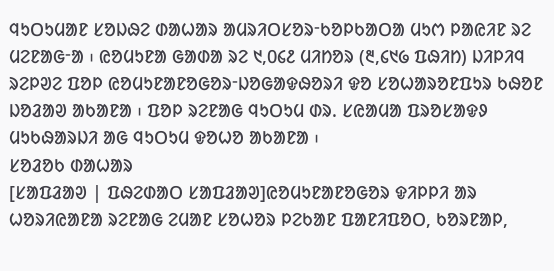ᱧᱩᱛᱩᱢᱟᱱ ᱥᱚᱡᱷᱮ ᱰᱟᱦᱟᱨ ᱟᱢᱨᱤᱛᱥᱚᱨᱼᱠᱚᱞᱠᱟᱛᱟ ᱢᱩᱬ ᱞᱟᱭᱤᱱ ᱨᱮ ᱢᱮᱱᱟᱜᱼᱟ ᱾ ᱭᱚᱢᱩᱱᱟ ᱜᱟᱰᱟ ᱨᱮ ᱑,᱐᱔᱒ ᱢᱤᱴᱚᱨ (᱓,᱔᱑᱙ ᱯᱷᱤᱴ) ᱡᱤᱞᱤᱧ ᱨᱮᱞᱣᱮ ᱯᱚᱞ ᱭᱚᱢᱩᱱᱟᱱᱚᱜᱚᱨᱼᱡᱚᱜᱟᱫᱷᱚᱨᱤ ᱫᱚ ᱥᱚᱦᱟᱨᱚᱱᱯᱩᱨ ᱠᱷᱚᱱ ᱡᱚᱲᱟᱣ ᱟᱠᱟᱱᱟ ᱾ ᱯᱚᱞ ᱨᱮᱱᱟᱜ ᱧᱩᱛᱩᱢ ᱰᱨ. ᱥᱭᱟᱢᱟ ᱯᱨᱚᱥᱟᱫᱽ ᱢᱩᱠᱷᱟᱨᱡᱤ ᱟᱜ ᱧᱩᱛᱩᱢ ᱫᱚᱦᱚ ᱟᱠᱟᱱᱟ ᱾
ᱥᱚᱲᱚᱠ ᱰᱟᱦᱟᱨ
[ᱥᱟᱯᱲᱟᱣ | ᱯᱷᱮᱰᱟᱛ ᱥᱟᱯᱲᱟᱣ]ᱭᱚᱢᱩᱱᱟᱱᱚᱜᱚᱨ ᱫᱤᱞᱞᱤ ᱟᱨ ᱦᱚᱨᱤᱭᱟᱱᱟ ᱨᱮᱱᱟᱜ ᱮᱢᱟᱱ ᱥᱚᱦᱚᱨ ᱞᱮᱠᱟᱱ ᱯᱟᱱᱤᱯᱚᱛ, ᱠᱚᱨᱱᱟᱞ,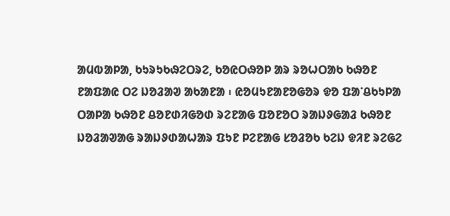ᱟᱢᱵᱟᱞᱟ, ᱠᱩᱨᱩᱠᱷᱮᱛᱨᱮ, ᱠᱚᱭᱛᱷᱚᱞ ᱟᱨ ᱨᱚᱦᱛᱟᱠ ᱠᱷᱚᱱ ᱱᱟᱯᱟᱭ ᱛᱮ ᱡᱚᱲᱟᱣ ᱟᱠᱟᱱᱟ ᱾ ᱭᱚᱢᱩᱱᱟᱱᱚᱜᱚᱨ ᱫᱚ ᱯᱟᱸᱪᱠᱩᱞᱟ ᱛᱟᱞᱟ ᱠᱷᱚᱱ ᱪᱚᱱᱰᱤᱜᱚᱰ ᱨᱮᱱᱟᱜ ᱯᱚᱱᱚᱛ ᱨᱟᱡᱽᱜᱟᱲ ᱠᱷᱚᱱ ᱡᱚᱲᱟᱣᱟᱜ ᱨᱟᱡᱽᱰᱟᱦᱟᱨ ᱯᱩᱱ ᱞᱮᱱᱟᱜ ᱥᱚᱲᱚᱠ ᱠᱮᱡ ᱫᱤᱱ ᱨᱮᱜᱮ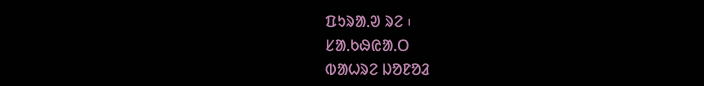ᱯᱩᱨᱟᱹᱣ ᱨᱮ ᱾
ᱥᱟᱹᱠᱷᱭᱟᱹᱛ
ᱵᱟᱦᱨᱮ ᱡᱚᱱᱚᱲ